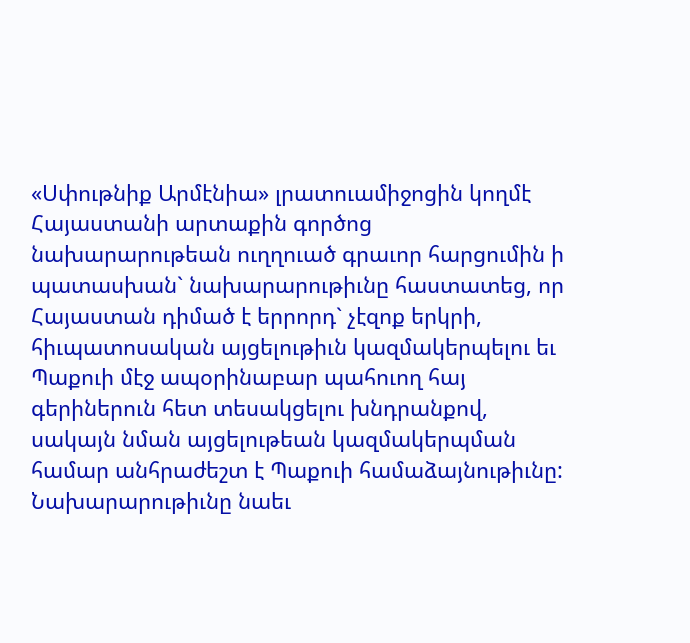«Սփութնիք Արմէնիա» լրատուամիջոցին կողմէ Հայաստանի արտաքին գործոց նախարարութեան ուղղուած գրաւոր հարցումին ի պատասխան` նախարարութիւնը հաստատեց, որ Հայաստան դիմած է երրորդ` չէզոք երկրի, հիւպատոսական այցելութիւն կազմակերպելու եւ Պաքուի մէջ ապօրինաբար պահուող հայ գերիներուն հետ տեսակցելու խնդրանքով, սակայն նման այցելութեան կազմակերպման համար անհրաժեշտ է Պաքուի համաձայնութիւնը:
Նախարարութիւնը նաեւ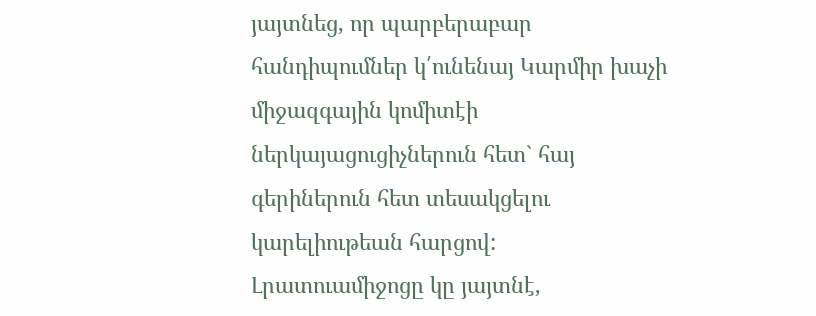յայտնեց, որ պարբերաբար հանդիպումներ կ՛ունենայ Կարմիր խաչի միջազգային կոմիտէի ներկայացուցիչներուն հետ` հայ գերիներուն հետ տեսակցելու կարելիութեան հարցով:
Լրատուամիջոցը կը յայտնէ,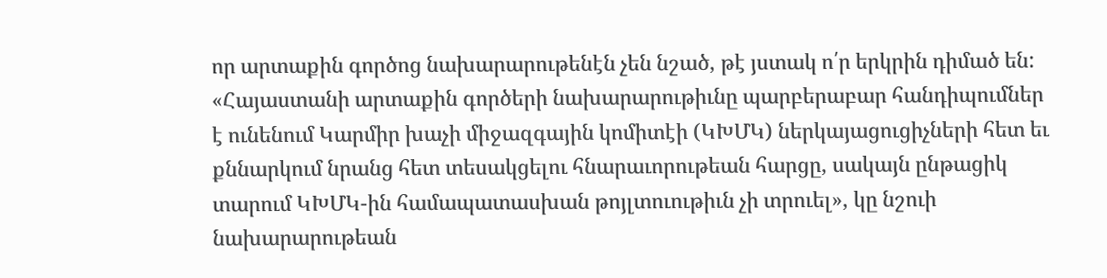որ արտաքին գործոց նախարարութենէն չեն նշած, թէ յստակ ո՛ր երկրին դիմած են: «Հայաստանի արտաքին գործերի նախարարութիւնը պարբերաբար հանդիպումներ է ունենում Կարմիր խաչի միջազգային կոմիտէի (ԿԽՄԿ) ներկայացուցիչների հետ եւ քննարկում նրանց հետ տեսակցելու հնարաւորութեան հարցը, սակայն ընթացիկ տարում ԿԽՄԿ-ին համապատասխան թոյլտուութիւն չի տրուել», կը նշուի նախարարութեան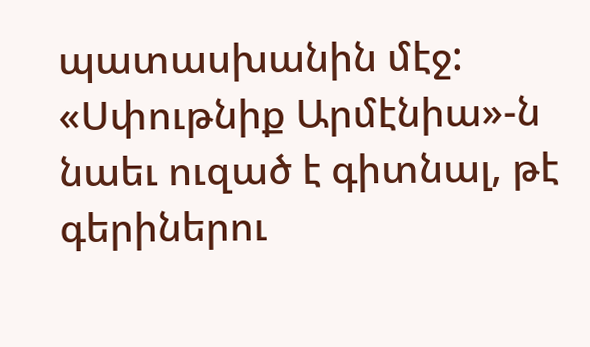պատասխանին մէջ:
«Սփութնիք Արմէնիա»-ն նաեւ ուզած է գիտնալ, թէ գերիներու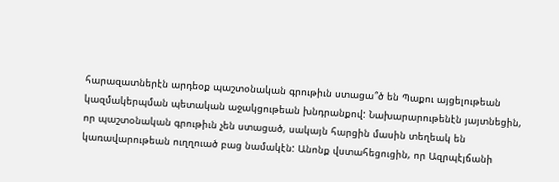հարազատներէն արդեօք պաշտօնական գրութիւն ստացա՞ծ են Պաքու այցելութեան կազմակերպման պետական աջակցութեան խնդրանքով: Նախարարութենէն յայտնեցին, որ պաշտօնական գրութիւն չեն ստացած, սակայն հարցին մասին տեղեակ են կառավարութեան ուղղուած բաց նամակէն: Անոնք վստահեցուցին, որ Ազրպէյճանի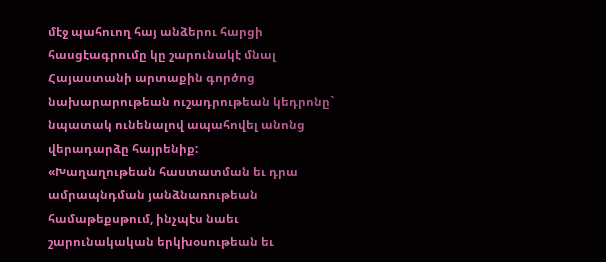մէջ պահուող հայ անձերու հարցի հասցէագրումը կը շարունակէ մնալ Հայաստանի արտաքին գործոց նախարարութեան ուշադրութեան կեդրոնը` նպատակ ունենալով ապահովել անոնց վերադարձը հայրենիք:
«Խաղաղութեան հաստատման եւ դրա ամրապնդման յանձնառութեան համաթեքսթում, ինչպէս նաեւ շարունակական երկխօսութեան եւ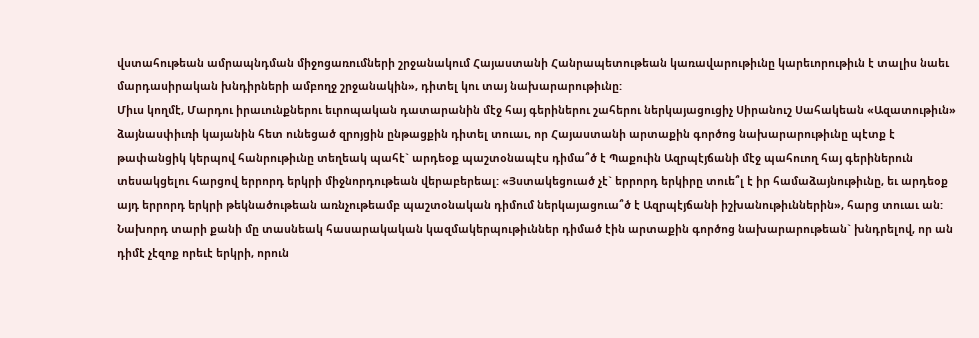վստահութեան ամրապնդման միջոցառումների շրջանակում Հայաստանի Հանրապետութեան կառավարութիւնը կարեւորութիւն է տալիս նաեւ մարդասիրական խնդիրների ամբողջ շրջանակին», դիտել կու տայ նախարարութիւնը:
Միւս կողմէ, Մարդու իրաւունքներու եւրոպական դատարանին մէջ հայ գերիներու շահերու ներկայացուցիչ Սիրանուշ Սահակեան «Ազատութիւն» ձայնասփիւռի կայանին հետ ունեցած զրոյցին ընթացքին դիտել տուաւ, որ Հայաստանի արտաքին գործոց նախարարութիւնը պէտք է թափանցիկ կերպով հանրութիւնը տեղեակ պահէ` արդեօք պաշտօնապէս դիմա՞ծ է Պաքուին Ազրպէյճանի մէջ պահուող հայ գերիներուն տեսակցելու հարցով երրորդ երկրի միջնորդութեան վերաբերեալ: «Յստակեցուած չէ` երրորդ երկիրը տուե՞լ է իր համաձայնութիւնը, եւ արդեօք այդ երրորդ երկրի թեկնածութեան առնչութեամբ պաշտօնական դիմում ներկայացուա՞ծ է Ազրպէյճանի իշխանութիւններին», հարց տուաւ ան:
Նախորդ տարի քանի մը տասնեակ հասարակական կազմակերպութիւններ դիմած էին արտաքին գործոց նախարարութեան` խնդրելով, որ ան դիմէ չէզոք որեւէ երկրի, որուն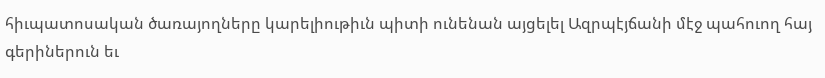հիւպատոսական ծառայողները կարելիութիւն պիտի ունենան այցելել Ազրպէյճանի մէջ պահուող հայ գերիներուն եւ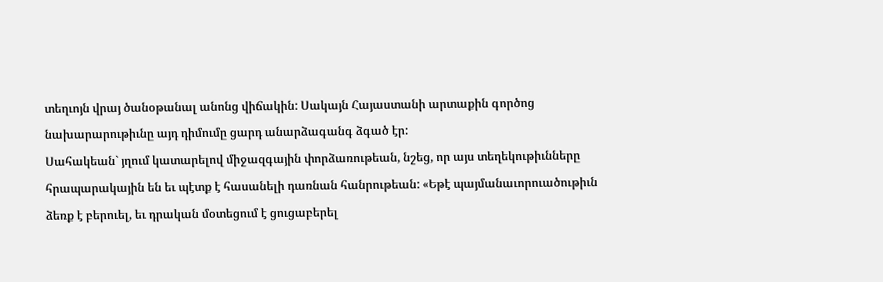տեղւոյն վրայ ծանօթանալ անոնց վիճակին: Սակայն Հայաստանի արտաքին գործոց նախարարութիւնը այդ դիմումը ցարդ անարձագանգ ձգած էր:
Սահակեան` յղում կատարելով միջազգային փորձառութեան, նշեց, որ այս տեղեկութիւնները հրապարակային են եւ պէտք է հասանելի դառնան հանրութեան: «Եթէ պայմանաւորուածութիւն ձեռք է բերուել, եւ դրական մօտեցում է ցուցաբերել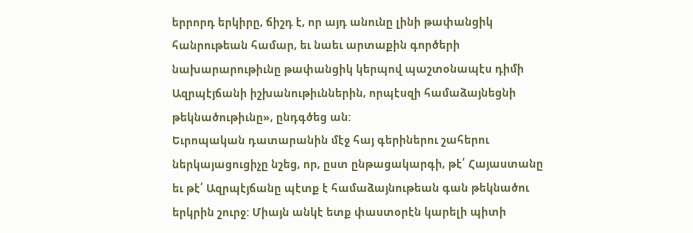երրորդ երկիրը, ճիշդ է, որ այդ անունը լինի թափանցիկ հանրութեան համար, եւ նաեւ արտաքին գործերի նախարարութիւնը թափանցիկ կերպով պաշտօնապէս դիմի Ազրպէյճանի իշխանութիւններին, որպէսզի համաձայնեցնի թեկնածութիւնը», ընդգծեց ան:
Եւրոպական դատարանին մէջ հայ գերիներու շահերու ներկայացուցիչը նշեց, որ, ըստ ընթացակարգի, թէ՛ Հայաստանը եւ թէ՛ Ազրպէյճանը պէտք է համաձայնութեան գան թեկնածու երկրին շուրջ: Միայն անկէ ետք փաստօրէն կարելի պիտի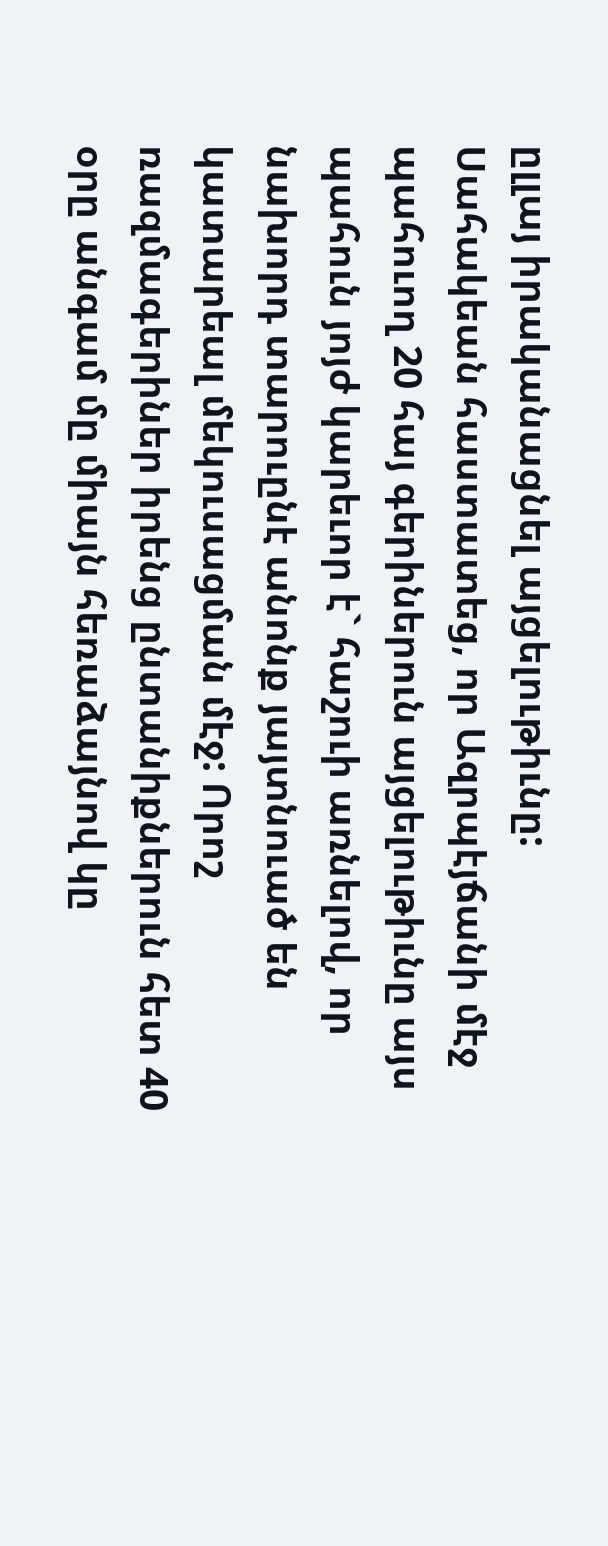ըլլայ իրականացնել այցելութիւնը:
Սահակեան հաստատեց, որ Ազրպէյճանի մէջ պահուող 20 հայ գերիներուն այցելութիւնը այս պահուն յոյժ կարեւոր է` հաշուի առնելով, որ նախորդ տարուընէ անոնք յայտնուած են կատարեալ մեկուսացման մէջ: Որոշ ռազմագերիներ իրենց ընտանիքներուն հետ 40 օրը անգամ մը միայն հեռաձայնով կը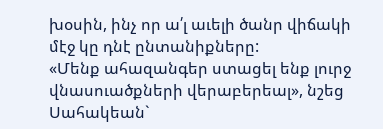խօսին, ինչ որ ա՛լ աւելի ծանր վիճակի մէջ կը դնէ ընտանիքները:
«Մենք ահազանգեր ստացել ենք լուրջ վնասուածքների վերաբերեալ», նշեց Սահակեան`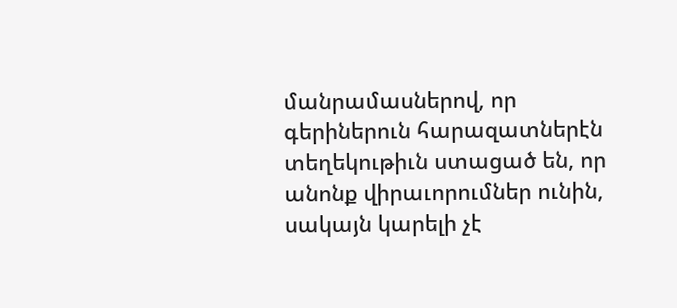մանրամասներով, որ գերիներուն հարազատներէն տեղեկութիւն ստացած են, որ անոնք վիրաւորումներ ունին, սակայն կարելի չէ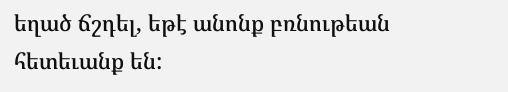եղած ճշդել, եթէ անոնք բռնութեան հետեւանք են: